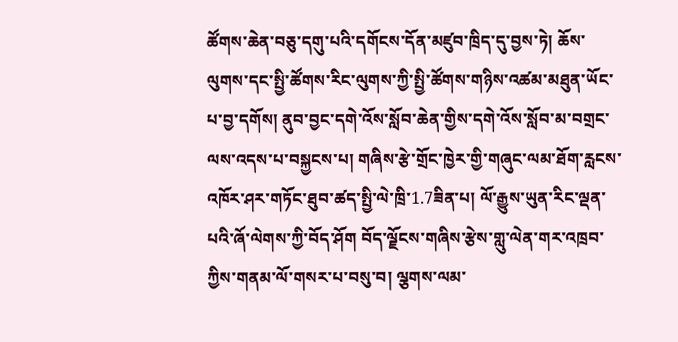ཚོགས་ཆེན་བཅུ་དགུ་པའི་དགོངས་དོན་མཛུབ་ཁྲིད་དུ་བྱས་ཏེ། ཆོས་ལུགས་དང་སྤྱི་ཚོགས་རིང་ལུགས་ཀྱི་སྤྱི་ཚོགས་གཉིས་འཚམ་མཐུན་ཡོང་པ་བྱ་དགོས། ནུབ་བྱང་དགེ་འོས་སློབ་ཆེན་གྱིས་དགེ་འོས་སློབ་མ་བགྲང་ལས་འདས་པ་བསྐྱངས་པ། གཞིས་རྩེ་གྲོང་ཁྱེར་གྱི་གཞུང་ལམ་ཐོག་རླངས་འཁོར་ཤར་གཏོང་ཐུབ་ཚད་སྤྱི་ལེ་ཁྲི་1.7ཟིན་པ། ལོ་རྒྱུས་ཡུན་རིང་ལྡན་པའི་ཞོ་ལེགས་ཀྱི་བོད་ཤོག བོད་ལྗོངས་གཞིས་རྩེས་གླུ་ལེན་གར་འཁྲབ་ཀྱིས་གནམ་ལོ་གསར་པ་བསུ་བ། ལྕགས་ལམ་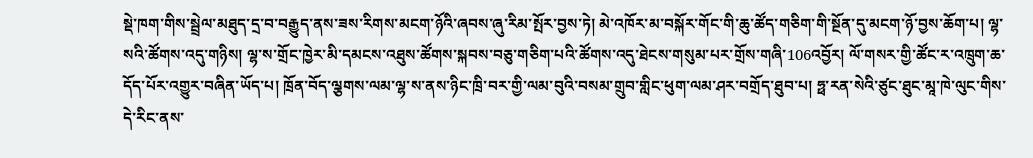སྡེ་ཁག་གིས་སྦྲེལ་མཐུད་དྲ་བ་བརྒྱུད་ནས་ཟས་རིགས་མངག་ཉོའི་ཞབས་ཞུ་རིམ་སྤོར་བྱས་ཏེ། མེ་འཁོར་མ་བསྐོར་གོང་གི་ཆུ་ཚོད་གཅིག་གི་སྔོན་དུ་མངག་ཉོ་བྱས་ཆོག་པ། ལྷ་སའི་ཚོགས་འདུ་གཉིས། ལྷ་ས་གྲོང་ཁྱེར་མི་དམངས་འཐུས་ཚོགས་སྐབས་བཅུ་གཅིག་པའི་ཚོགས་འདུ་ཐེངས་གསུམ་པར་གྲོས་གཞི་106འབྱོར། ལོ་གསར་གྱི་ཚོང་ར་འཁྲུག་ཆ་དོད་པོར་འགྱུར་བཞིན་ཡོད་པ། ཁྲོན་བོད་ལྕགས་ལམ་ལྷ་ས་ནས་ཉིང་ཁྲི་བར་གྱི་ལམ་བུའི་བསམ་གྲུབ་གླིང་ཕུག་ལམ་ཤར་བགྲོད་ཐུབ་པ། ཧྥ་རན་སེའི་ཙུང་ཐུང་མཱ་ཁེ་ལུང་གིས་དེ་རིང་ནས་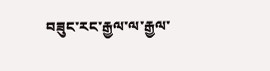བཟུང་རང་རྒྱལ་ལ་རྒྱལ་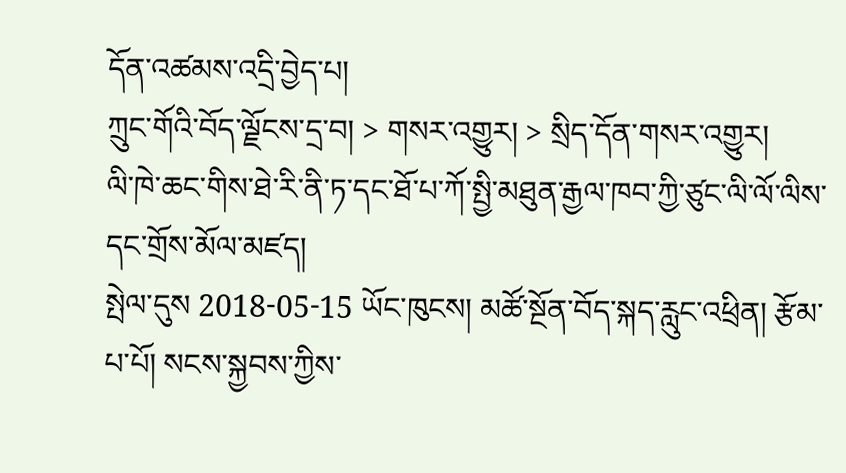དོན་འཚམས་འདྲི་བྱེད་པ།
ཀྲུང་གོའི་བོད་ལྗོངས་དྲ་བ། > གསར་འགྱུར། > སྲིད་དོན་གསར་འགྱུར།
ལི་ཁེ་ཆང་གིས་ཐེ་རི་ནི་ཏ་དང་ཐོ་པ་ཀོ་སྤྱི་མཐུན་རྒྱལ་ཁབ་ཀྱི་ཙུང་ལི་ལོ་ལིས་དང་གྲོས་མོལ་མཛད།
སྤེལ་དུས 2018-05-15 ཡོང་ཁུངས། མཚོ་སྔོན་བོད་སྐད་རླུང་འཕྲིན། རྩོམ་པ་པོ། སངས་སྐྱབས་ཀྱིས་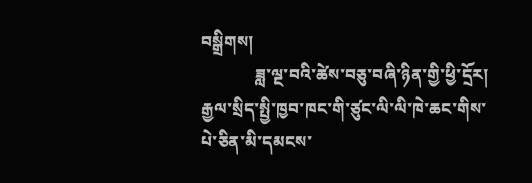བསྒྲིགས།
             ཟླ་ལྔ་བའི་ཚེས་བཅུ་བཞི་ཉིན་གྱི་ཕྱི་དྲོར། རྒྱལ་སྲིད་སྤྱི་ཁྱབ་ཁང་གི་ཙུང་ལི་ལི་ཁེ་ཆང་གིས་པེ་ཅིན་མི་དམངས་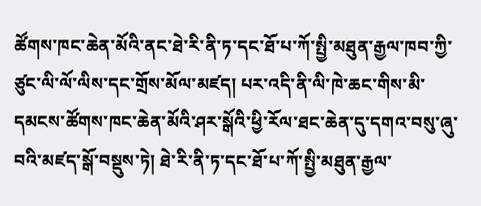ཚོགས་ཁང་ཆེན་མོའི་ནང་ཐེ་རི་ནི་ཏ་དང་ཐོ་པ་ཀོ་སྤྱི་མཐུན་རྒྱལ་ཁབ་ཀྱི་ཙུང་ལི་ལོ་ལིས་དང་གྲོས་མོལ་མཛད། པར་འདི་ནི་ལི་ཁེ་ཆང་གིས་མི་དམངས་ཚོགས་ཁང་ཆེན་མོའི་ཤར་སྒོའི་ཕྱི་རོལ་ཐང་ཆེན་དུ་དགའ་བསུ་ཞུ་བའི་མཛད་སྒོ་བསྡུས་ཏེ། ཐེ་རི་ནི་ཏ་དང་ཐོ་པ་ཀོ་སྤྱི་མཐུན་རྒྱལ་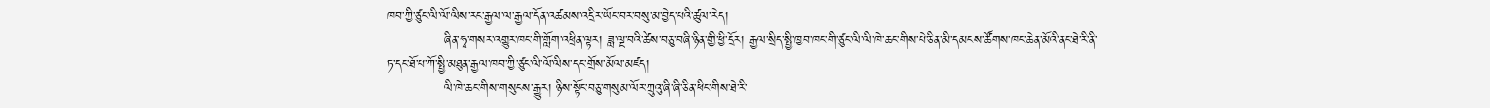ཁབ་ཀྱི་ཙུང་ལི་ལོ་ལིས་རང་རྒྱལ་ལ་རྒྱལ་དོན་འཚམས་འདྲིར་ཡོང་བར་བསུ་མ་བྱེད་པའི་ཚུལ་རེད།
             ཞིན་ཧྭ་གསར་འགྱུར་ཁང་གི་གློག་འཕྲིན་ལྟར། ཟླ་ལྔ་བའི་ཚེས་བཅུ་བཞི་ཉིན་གྱི་ཕྱི་དྲོར། རྒྱལ་སྲིད་སྤྱི་ཁྱབ་ཁང་གི་ཙུང་ལི་ལི་ཁེ་ཆང་གིས་པེ་ཅིན་མི་དམངས་ཚོགས་ཁང་ཆེན་མོའི་ནང་ཐེ་རི་ནི་ཏ་དང་ཐོ་པ་ཀོ་སྤྱི་མཐུན་རྒྱལ་ཁབ་ཀྱི་ཙུང་ལི་ལོ་ལིས་དང་གྲོས་མོལ་མཛད།
             ལི་ཁེ་ཆང་གིས་གསུངས་རྒྱུར། ཉིས་སྟོང་བཅུ་གསུམ་ལོར་ཀྲུའུ་ཞི་ཞི་ཅིན་ཕིང་གིས་ཐེ་རི་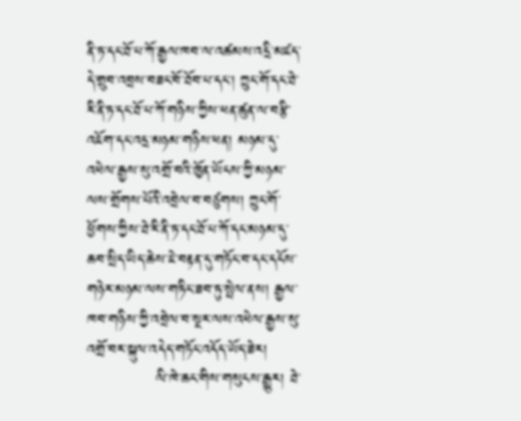ནི་ཏ་དང་ཐོ་པ་ཀོ་རྒྱལ་ཁབ་ལ་འཚམས་འདྲི་མཛད་དེ་གྲུབ་འབྲས་བཟང་བོ་ཐོབ་པ་དང་། ཀྲུང་གོ་དང་ཐེ་རི་ནི་ཏ་དང་ཐོ་པ་ཀོ་གཉིས་ཀྱིས་ཕན་ཚུན་ལ་བརྩི་འཇོག་དང་འདྲ་མཉམ་གཉིས་ཕན། མཉམ་དུ་འཕེལ་རྒྱས་སུ་འགྲོ་བའི་ཁྱོན་ཡོངས་ཀྱི་མཉམ་ལས་གྲོགས་པོའི་འབྲེལ་བ་བཙུགས། ཀྲུང་གོ་ཕྱོགས་ཀྱིས་ཐེ་རི་ནི་ཏ་དང་ཐོ་པ་ཀོ་དང་མཉམ་དུ་ཆབ་སྲིད་ཡིད་ཆེས་ཇེ་བརྟན་དུ་གཏོང་བ་དང་དངོས་གཉེར་མཉམ་ལས་གཏིང་ཟབ་ཏུ་སྤེལ་ནས། རྒྱལ་ཁབ་གཉིས་ཀྱི་འབྲེལ་བ་སྔར་ལས་འཕེལ་རྒྱས་སུ་འགྲོ་བར་སྐུལ་འདེད་གཏོང་འདོད་ཡོད་ཟེར།
             ལི་ཁེ་ཆང་གིས་གསུངས་རྒྱུར། ཐེ་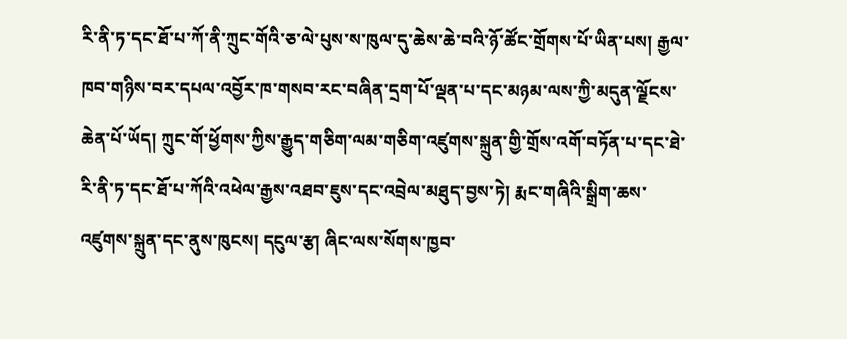རི་ནི་ཏ་དང་ཐོ་པ་ཀོ་ནི་ཀྲུང་གོའི་ཅ་ལེ་པུས་ས་ཁུལ་དུ་ཆེས་ཆེ་བའི་ཉོ་ཚོང་གྲོགས་པོ་ཡིན་པས། རྒྱལ་ཁབ་གཉིས་བར་དཔལ་འབྱོར་ཁ་གསབ་རང་བཞིན་དྲག་པོ་ལྡན་པ་དང་མཉམ་ལས་ཀྱི་མདུན་ལྗོངས་ཆེན་པོ་ཡོད། ཀྲུང་གོ་ཕྱོགས་ཀྱིས་རྒྱུད་གཅིག་ལམ་གཅིག་འཛུགས་སྐྲུན་གྱི་གྲོས་འགོ་བཏོན་པ་དང་ཐེ་རི་ནི་ཏ་དང་ཐོ་པ་ཀོའི་འཕེལ་རྒྱས་འཐབ་ཇུས་དང་འབྲེལ་མཐུད་བྱས་ཏེ། རྨང་གཞིའི་སྒྲིག་ཆས་འཛུགས་སྐྲུན་དང་ནུས་ཁུངས། དངུལ་རྩ། ཞིང་ལས་སོགས་ཁྱབ་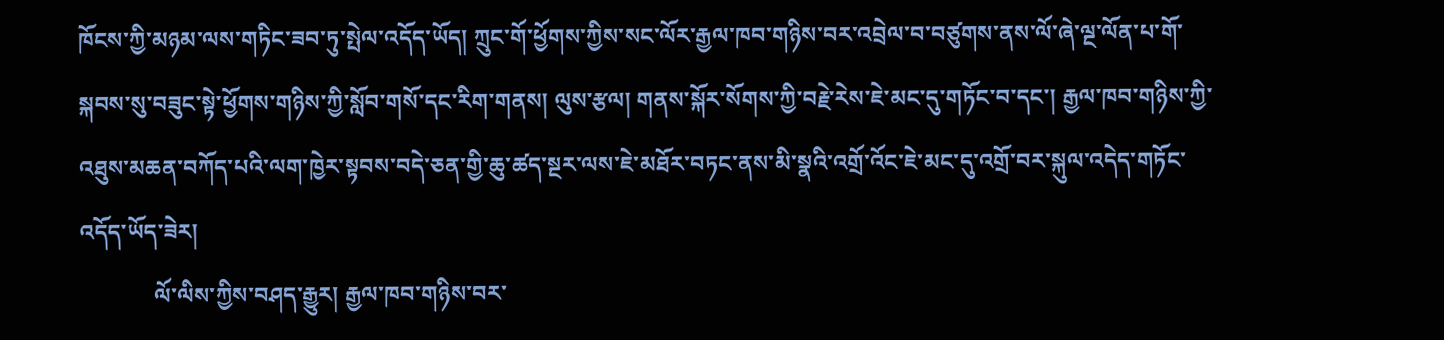ཁོངས་ཀྱི་མཉམ་ལས་གཏིང་ཟབ་ཏུ་སྤེལ་འདོད་ཡོད། ཀྲུང་གོ་ཕྱོགས་ཀྱིས་སང་ལོར་རྒྱལ་ཁབ་གཉིས་བར་འབྲེལ་བ་བཙུགས་ནས་ལོ་ཞེ་ལྔ་ལོན་པ་གོ་སྐབས་སུ་བཟུང་སྟེ་ཕྱོགས་གཉིས་ཀྱི་སློབ་གསོ་དང་རིག་གནས། ལུས་རྩལ། གནས་སྐོར་སོགས་ཀྱི་བརྗེ་རེས་ཇེ་མང་དུ་གཏོང་བ་དང་། རྒྱལ་ཁབ་གཉིས་ཀྱི་འཐུས་མཆན་བཀོད་པའི་ལག་ཁྱེར་སྟབས་བདེ་ཅན་གྱི་ཆུ་ཚད་སྔར་ལས་ཇེ་མཐོར་བཏང་ནས་མི་སྣའི་འགྲོ་འོང་ཇེ་མང་དུ་འགྲོ་བར་སྐུལ་འདེད་གཏོང་འདོད་ཡོད་ཟེར།
             ལོ་ལིས་ཀྱིས་བཤད་རྒྱུར། རྒྱལ་ཁབ་གཉིས་བར་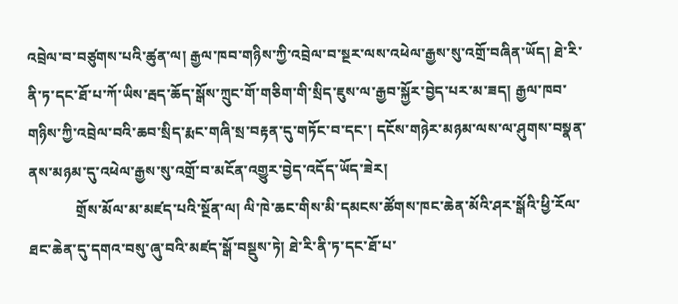འབྲེལ་བ་བཙུགས་པའི་ཚུན་ལ། རྒྱལ་ཁབ་གཉིས་ཀྱི་འབྲེལ་བ་སྔར་ལས་འཕེལ་རྒྱས་སུ་འགྲོ་བཞིན་ཡོད། ཐེ་རི་ནི་ཏ་དང་ཐོ་པ་ཀོ་ཡིས་རྦད་ཆོད་སྒོས་ཀྲུང་གོ་གཅིག་གི་སྲིད་ཇུས་ལ་རྒྱབ་སྐྱོར་བྱེད་པར་མ་ཟད། རྒྱལ་ཁབ་གཉིས་ཀྱི་འབྲེལ་བའི་ཆབ་སྲིད་རྨང་གཞི་སྲ་བརྟན་དུ་གཏོང་བ་དང་། དངོས་གཉེར་མཉམ་ལས་ལ་ཤུགས་བསྣན་ནས་མཉམ་དུ་འཕེལ་རྒྱས་སུ་འགྲོ་བ་མངོན་འགྱུར་བྱེད་འདོད་ཡོད་ཟེར།
             གྲོས་མོལ་མ་མཛད་པའི་སྔོན་ལ། ལི་ཁེ་ཆང་གིས་མི་དམངས་ཚོགས་ཁང་ཆེན་མོའི་ཤར་སྒོའི་ཕྱི་རོལ་ཐང་ཆེན་དུ་དགའ་བསུ་ཞུ་བའི་མཛད་སྒོ་བསྡུས་ཏེ། ཐེ་རི་ནི་ཏ་དང་ཐོ་པ་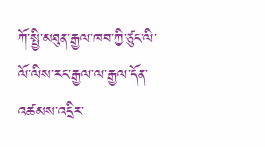ཀོ་སྤྱི་མཐུན་རྒྱལ་ཁབ་ཀྱི་ཙུང་ལི་ལོ་ལིས་རང་རྒྱལ་ལ་རྒྱལ་དོན་འཚམས་འདྲིར་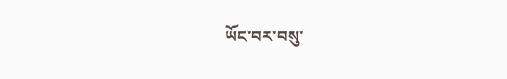ཡོང་བར་བསུ་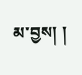མ་བྱས། །